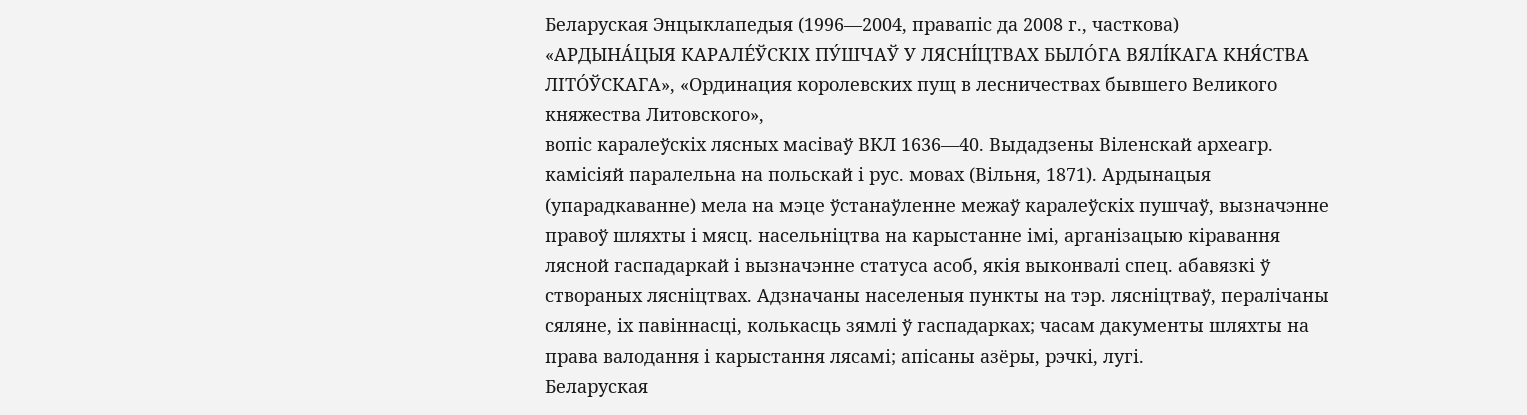Беларуская Энцыклапедыя (1996—2004, правапіс да 2008 г., часткова)
«АРДЫНА́ЦЫЯ КАРАЛЕ́ЎСКІХ ПУ́ШЧАЎ У ЛЯСНІ́ЦТВАХ БЫЛО́ГА ВЯЛІ́КАГА КНЯ́СТВА ЛІТО́ЎСКАГА», «Ординация королевских пущ в лесничествах бывшего Великого княжества Литовского»,
вопіс каралеўскіх лясных масіваў ВКЛ 1636—40. Выдадзены Віленскай археагр. камісіяй паралельна на польскай і рус. мовах (Вільня, 1871). Ардынацыя (упарадкаванне) мела на мэце ўстанаўленне межаў каралеўскіх пушчаў, вызначэнне правоў шляхты і мясц. насельніцтва на карыстанне імі, арганізацыю кіравання лясной гаспадаркай і вызначэнне статуса асоб, якія выконвалі спец. абавязкі ў створаных лясніцтвах. Адзначаны населеныя пункты на тэр. лясніцтваў, пералічаны сяляне, іх павіннасці, колькасць зямлі ў гаспадарках; часам дакументы шляхты на права валодання і карыстання лясамі; апісаны азёры, рэчкі, лугі.
Беларуская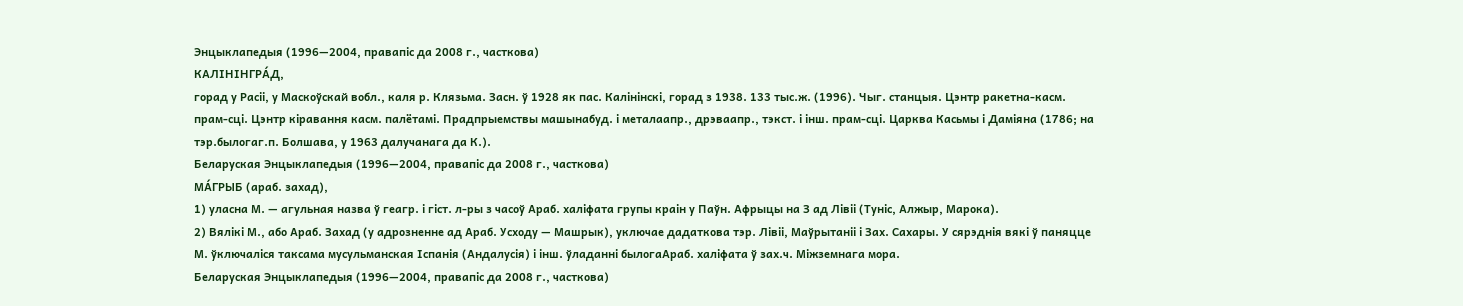Энцыклапедыя (1996—2004, правапіс да 2008 г., часткова)
КАЛІНІНГРА́Д,
горад у Расіі, у Маскоўскай вобл., каля р. Клязьма. Засн. ў 1928 як пас. Калінінскі, горад з 1938. 133 тыс.ж. (1996). Чыг. станцыя. Цэнтр ракетна-касм. прам-сці. Цэнтр кіравання касм. палётамі. Прадпрыемствы машынабуд. і металаапр., дрэваапр., тэкст. і інш. прам-сці. Царква Касьмы і Даміяна (1786; на тэр.былогаг.п. Болшава, у 1963 далучанага да К.).
Беларуская Энцыклапедыя (1996—2004, правапіс да 2008 г., часткова)
МА́ГРЫБ (араб. захад),
1) уласна М. — агульная назва ў геагр. і гіст. л-ры з часоў Араб. халіфата групы краін у Паўн. Афрыцы на З ад Лівіі (Туніс, Алжыр, Марока).
2) Вялікі М., або Араб. Захад (у адрозненне ад Араб. Усходу — Машрык), уключае дадаткова тэр. Лівіі, Маўрытаніі і Зах. Сахары. У сярэднія вякі ў паняцце М. ўключаліся таксама мусульманская Іспанія (Андалусія) і інш. ўладанні былогаАраб. халіфата ў зах.ч. Міжземнага мора.
Беларуская Энцыклапедыя (1996—2004, правапіс да 2008 г., часткова)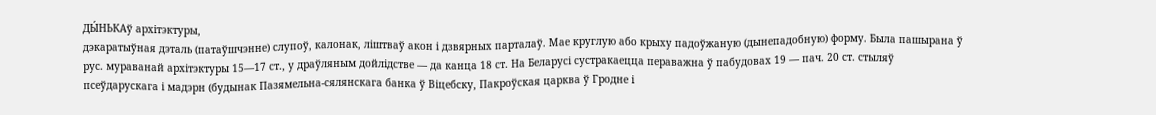ДЫ́НЬКАў архітэктуры,
дэкаратыўная дэталь (патаўшчэнне) слупоў, калонак, ліштваў акон і дзвярных парталаў. Мае круглую або крыху падоўжаную (дынепадобную) форму. Была пашырана ў рус. мураванай архітэктуры 15—17 ст., у драўляным дойлідстве — да канца 18 ст. На Беларусі сустракаецца пераважна ў пабудовах 19 — пач. 20 ст. стыляў псеўдарускага і мадэрн (будынак Пазямельна-сялянскага банка ў Віцебску, Пакроўская царква ў Гродне і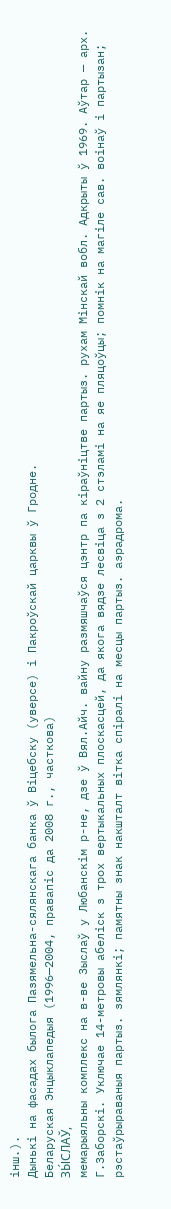інш.).
Дынькі на фасадах былога Пазямельна-сялянскага банка ў Віцебску (уверсе) і Пакроўскай царквы ў Гродне.
Беларуская Энцыклапедыя (1996—2004, правапіс да 2008 г., часткова)
ЗЫ́СЛАЎ,
мемарыяльны комплекс на в-ве Зыслаў у Любанскім р-не, дзе ў Вял.Айч. вайну размяшчаўся цэнтр па кіраўніцтве партыз. рухам Мінскай вобл. Адкрыты ў 1969. Аўтар — арх. Г.Заборскі. Уключае 14-метровы абеліск з трох вертыкальных плоскасцей, да якога вядзе лесвіца з 2 стэламі на яе пляцоўцы; помнік на магіле сав. воінаў і партызан; рэстаўрыраваныя партыз. зямлянкі; памятны знак накшталт вітка спіралі на месцы партыз. аэрадрома.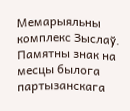Мемарыяльны комплекс Зыслаў. Памятны знак на месцы былога партызанскага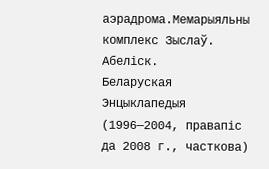аэрадрома.Мемарыяльны комплекс Зыслаў. Абеліск.
Беларуская Энцыклапедыя (1996—2004, правапіс да 2008 г., часткова)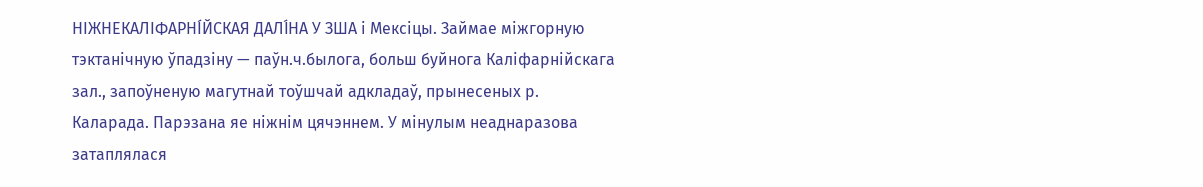НІЖНЕКАЛІФАРНІ́ЙСКАЯ ДАЛІ́НА У ЗША і Мексіцы. Займае міжгорную тэктанічную ўпадзіну — паўн.ч.былога, больш буйнога Каліфарнійскага зал., запоўненую магутнай тоўшчай адкладаў, прынесеных р. Каларада. Парэзана яе ніжнім цячэннем. У мінулым неаднаразова затаплялася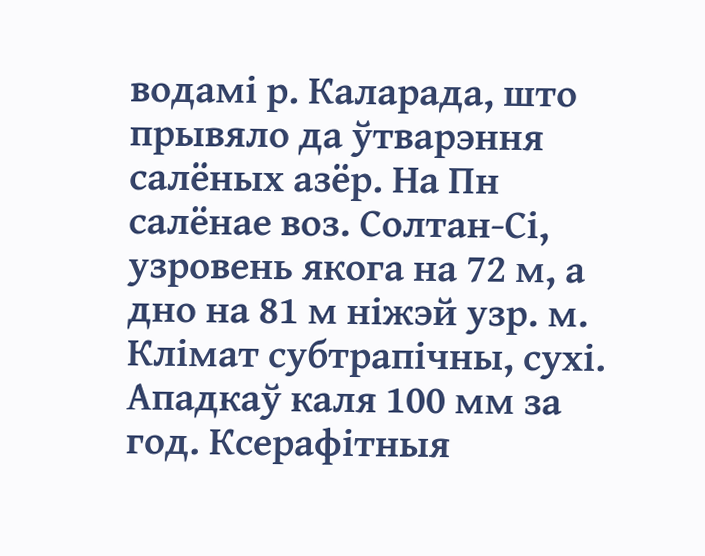водамі р. Каларада, што прывяло да ўтварэння салёных азёр. На Пн салёнае воз. Солтан-Сі, узровень якога на 72 м, а дно на 81 м ніжэй узр. м. Клімат субтрапічны, сухі. Ападкаў каля 100 мм за год. Ксерафітныя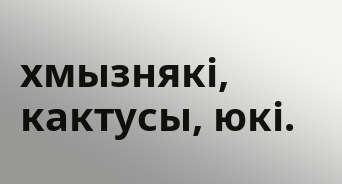хмызнякі, кактусы, юкі.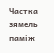Частка зямель паміж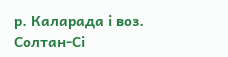р. Каларада і воз. Солтан-Сі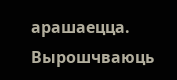арашаецца. Вырошчваюць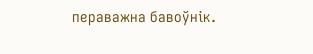пераважна бавоўнік.